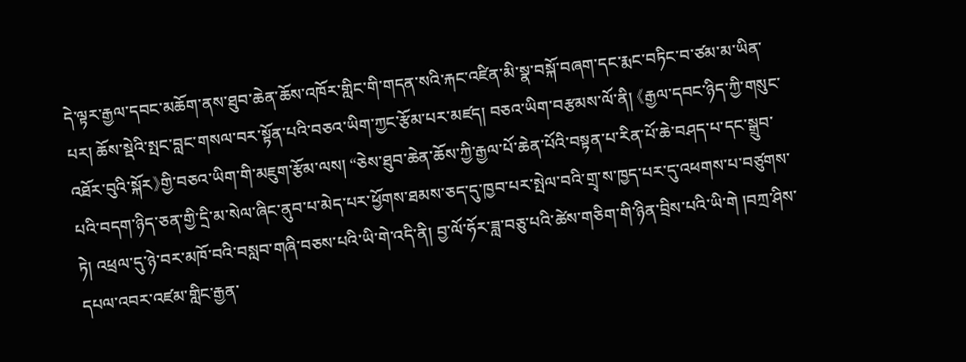དེ་ལྟར་རྒྱལ་དབང་མཆོག་ནས་ཐུབ་ཆེན་ཆོས་འཁོར་གླིང་གི་གདན་སའི་རྐང་འཛིན་མི་སྣ་བསྐོ་བཞག་དང་རྨང་བཏིང་བ་ཙམ་མ་ཡིན་པར། ཆོས་སྡེའི་སྤང་བླང་གསལ་བར་སྟོན་པའི་བཅའ་ཡིག་ཀྱང་རྩོམ་པར་མཛད། བཅའ་ཡིག་བརྩམས་ལོ་ནི། 《རྒྱལ་དབང་ཉིད་ཀྱི་གསུང་འཐོར་བུའི་སྐོར》གྱི་བཅའ་ཡིག་གི་མཇུག་རྩོམ་ལས། “ཅེས་ཐུབ་ཆེན་ཆོས་ཀྱི་རྒྱལ་པོ་ཆེན་པོའི་བསྟན་པ་རིན་པོ་ཆེ་བཤད་པ་དང་སྒྲུབ་པའི་བདག་ཉིད་ཅན་གྱི་དྲི་མ་སེལ་ཞིང་ནུབ་པ་མེད་པར་ཕྱོགས་ཐམས་ཅད་དུ་ཁྱབ་པར་སྤེལ་བའི་གྲྭ་ས་ཁྱད་པར་དུ་འཕགས་པ་བཙུགས་ཏེ། འཕྲལ་དུ་ཉེ་བར་མཁོ་བའི་བསླབ་གཞི་བཅས་པའི་ཡི་གེ་འདི་ནི། བྱ་ལོ་ཧོར་ཟླ་བཅུ་པའི་ཚེས་གཅིག་གི་ཉིན་བྲིས་པའི་ཡི་གེ །བཀྲ་ཤིས་དཔལ་འབར་འཛམ་གླིང་རྒྱན་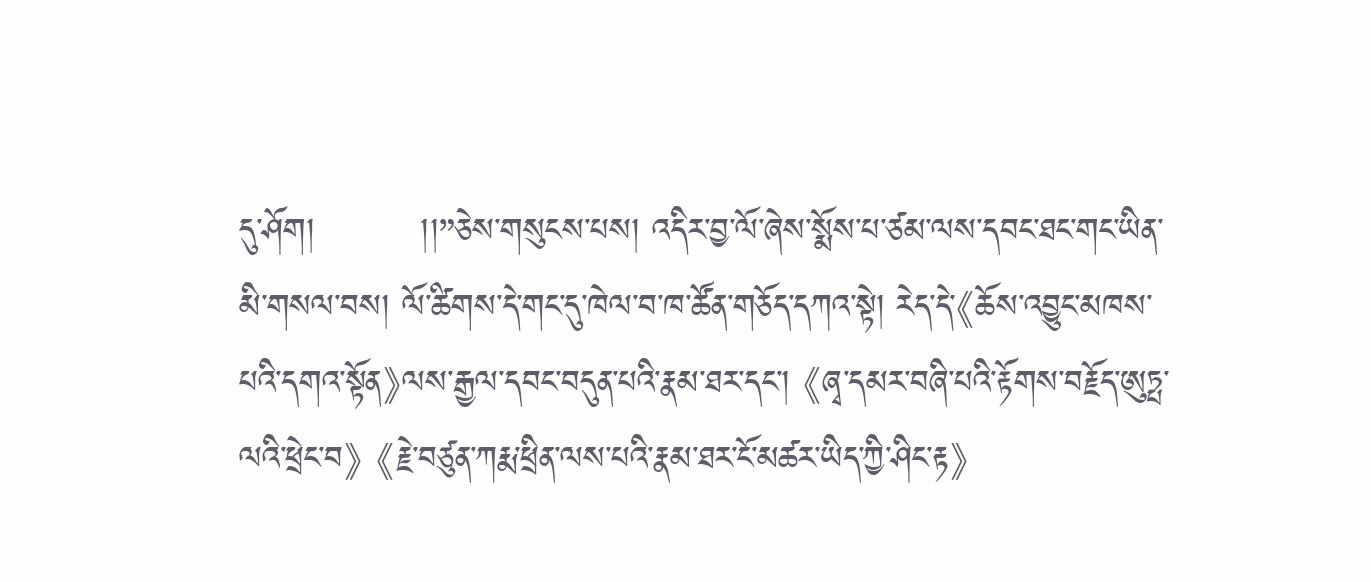དུ་ཤོག།         །།”ཅེས་གསུངས་པས། འདིར་བྱ་ལོ་ཞེས་སྨོས་པ་ཙམ་ལས་དབང་ཐང་གང་ཡིན་མི་གསལ་བས། ལོ་ཚིགས་དེ་གང་དུ་ཁེལ་བ་ཁ་ཚོན་གཅོད་དཀའ་སྟེ། རེད་དེ་《ཆོས་འབྱུང་མཁས་པའི་དགའ་སྟོན》ལས་རྒྱལ་དབང་བདུན་པའི་རྣམ་ཐར་དང་། 《ཞྭ་དམར་བཞི་པའི་རྟོགས་བརྗོད་ཨུཏྤ་ལའི་ཕྲེང་བ》 《རྗེ་བཙུན་ཀརྨ་ཕྲིན་ལས་པའི་རྣམ་ཐར་ངོ་མཚར་ཡིད་ཀྱི་ཤིང་རྟ》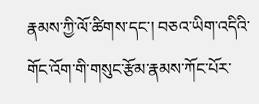རྣམས་ཀྱི་ལོ་ཚིགས་དང་། བཅའ་ཡིག་འདིའི་གོང་འོག་གི་གསུང་རྩོམ་རྣམས་ཀོང་པོར་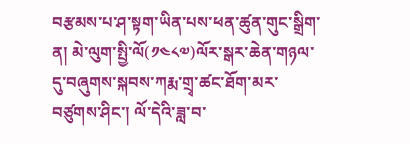བརྩམས་པ་ཤ་སྟག་ཡིན་པས་ཕན་ཚུན་གུང་སྒྲིག་ན། མེ་ལུག་སྤྱི་ལོ(༡༤༨༧)ལོར་སྒར་ཆེན་གཉལ་དུ་བཞུགས་སྐབས་ཀརྨ་གྲྭ་ཚང་ཐོག་མར་བཙུགས་ཤིང་། ལོ་དེའི་ཟླ་བ་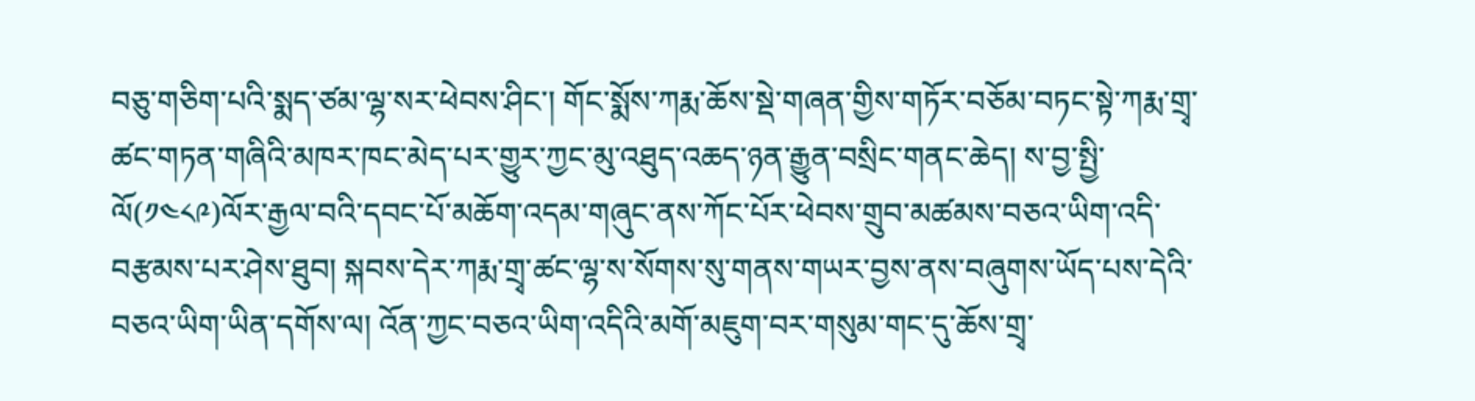བཅུ་གཅིག་པའི་སྨད་ཙམ་ལྷ་སར་ཕེབས་ཤིང་། གོང་སྨོས་ཀརྨ་ཆོས་སྡེ་གཞན་གྱིས་གཏོར་བཅོམ་བཏང་སྟེ་ཀརྨ་གྲྭ་ཚང་གཏན་གཞིའི་མཁར་ཁང་མེད་པར་གྱུར་ཀྱང་མུ་འཐུད་འཆད་ཉན་རྒྱུན་བསྲིང་གནང་ཆེད། ས་བྱ་སྤྱི་ལོ(༡༤༨༩)ལོར་རྒྱལ་བའི་དབང་པོ་མཆོག་འདམ་གཞུང་ནས་ཀོང་པོར་ཕེབས་གྲུབ་མཚམས་བཅའ་ཡིག་འདི་བརྩམས་པར་ཤེས་ཐུབ། སྐབས་དེར་ཀརྨ་གྲྭ་ཚང་ལྷ་ས་སོགས་སུ་གནས་གཡར་བྱས་ནས་བཞུགས་ཡོད་པས་དེའི་བཅའ་ཡིག་ཡིན་དགོས་ལ། འོན་ཀྱང་བཅའ་ཡིག་འདིའི་མགོ་མཇུག་བར་གསུམ་གང་དུ་ཆོས་གྲྭ་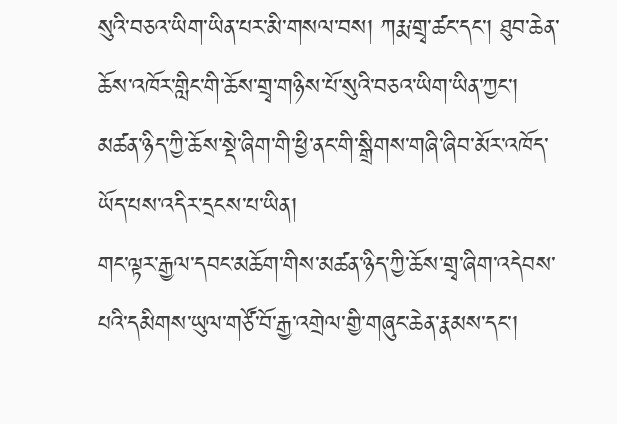སུའི་བཅའ་ཡིག་ཡིན་པར་མི་གསལ་བས། ཀརྨ་གྲྭ་ཚང་དང་། ཐུབ་ཆེན་ཆོས་འཁོར་གླིང་གི་ཆོས་གྲྭ་གཉིས་པོ་སུའི་བཅའ་ཡིག་ཡིན་ཀྱང་། མཚན་ཉིད་ཀྱི་ཆོས་སྡེ་ཞིག་གི་ཕྱི་ནང་གི་སྒྲིགས་གཞི་ཞིབ་མོར་འཁོད་ཡོད་པས་འདིར་དྲངས་པ་ཡིན།
གང་ལྟར་རྒྱལ་དབང་མཆོག་གིས་མཚན་ཉིད་ཀྱི་ཆོས་གྲྭ་ཞིག་འདེབས་པའི་དམིགས་ཡུལ་གཙོ་བོ་རྒྱ་འགྲེལ་གྱི་གཞུང་ཆེན་རྣམས་དང་།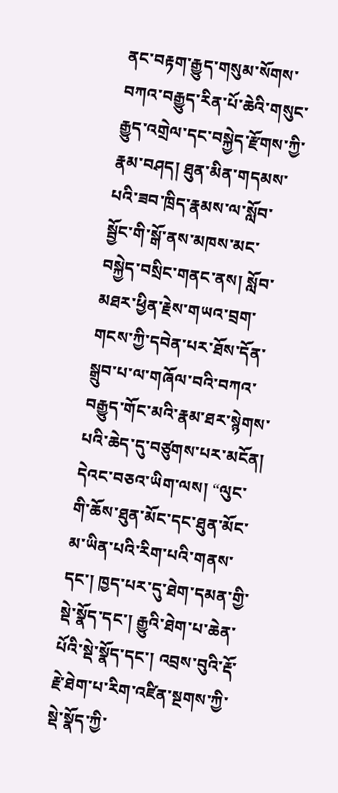ནང་བརྟག་རྒྱུད་གསུམ་སོགས་བཀའ་བརྒྱུད་རིན་པོ་ཆེའི་གསུང་རྒྱུད་འགྲེལ་དང་བསྐྱེད་རྫོགས་ཀྱི་རྣམ་བཤད། ཐུན་མིན་གདམས་པའི་ཟབ་ཁྲིད་རྣམས་ལ་སློབ་སྦྱོང་གི་སྒོ་ནས་མཁས་མང་བསྐྱེད་བསྲིང་གནང་ནས། སློབ་མཐར་ཕྱིན་རྗེས་གཡའ་བྲག་གངས་ཀྱི་དབེན་པར་ཐོས་དོན་སྒྲུབ་པ་ལ་གཞོལ་བའི་བཀའ་བརྒྱུད་གོང་མའི་རྣམ་ཐར་སྙེགས་པའི་ཆེད་དུ་བཙུགས་པར་མངོན། དེའང་བཅའ་ཡིག་ལས། “ལུང་གི་ཆོས་ཐུན་མོང་དང་ཐུན་མོང་མ་ཡིན་པའི་རིག་པའི་གནས་དང་། ཁྱད་པར་དུ་ཐེག་དམན་གྱི་སྡེ་སྣོད་དང་། རྒྱུའི་ཐེག་པ་ཆེན་པོའི་སྡེ་སྣོད་དང་། འབྲས་བུའི་རྡོ་རྗེ་ཐེག་པ་རིག་འཛིན་སྔགས་ཀྱི་སྡེ་སྣོད་ཀྱི་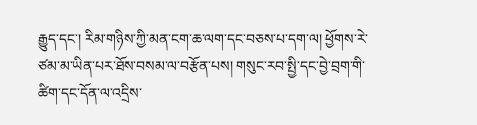རྒྱུད་དང་། རིམ་གཉིས་ཀྱི་མན་ངག་ཆ་ལག་དང་བཅས་པ་དག་ལ། ཕྱོགས་རེ་ཙམ་མ་ཡིན་པར་ཐོས་བསམ་ལ་བརྩོན་པས། གསུང་རབ་སྤྱི་དང་བྱེ་བྲག་གི་ཚིག་དང་དོན་ལ་འདྲིས་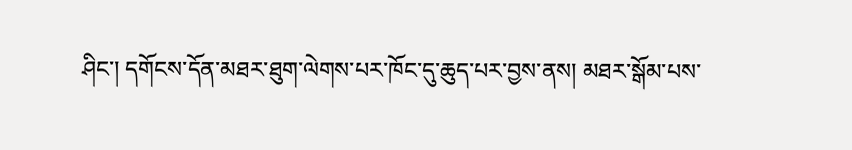ཤིང་། དགོངས་དོན་མཐར་ཐུག་ལེགས་པར་ཁོང་དུ་ཆུད་པར་བྱས་ནས། མཐར་སྒོམ་པས་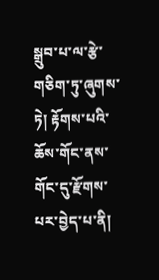སྒྲུབ་པ་ལ་རྩེ་གཅིག་ཏུ་ཞུགས་ཏེ། རྟོགས་པའི་ཆོས་གོང་ནས་གོང་དུ་རྫོགས་པར་བྱེད་པ་ནི།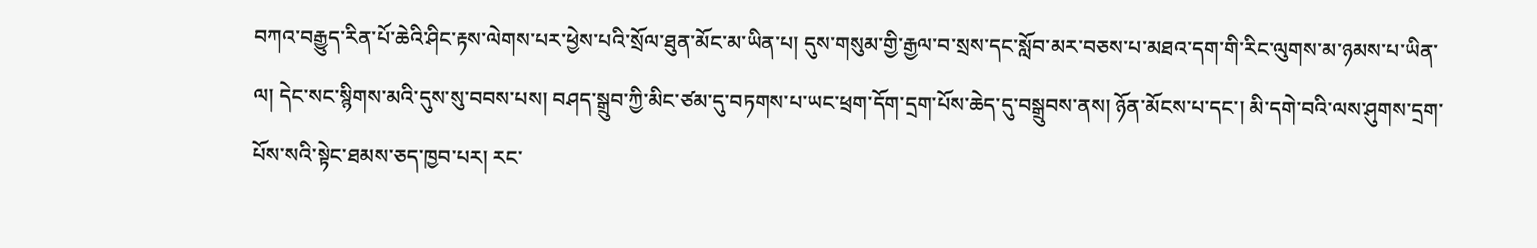བཀའ་བརྒྱུད་རིན་པོ་ཆེའི་ཤིང་རྟས་ལེགས་པར་ཕྱེས་པའི་སྲོལ་ཐུན་མོང་མ་ཡིན་པ། དུས་གསུམ་གྱི་རྒྱལ་བ་སྲས་དང་སློབ་མར་བཅས་པ་མཐའ་དག་གི་རིང་ལུགས་མ་ཉམས་པ་ཡིན་ལ། དེང་སང་སྙིགས་མའི་དུས་སུ་བབས་པས། བཤད་སྒྲུབ་ཀྱི་མིང་ཙམ་དུ་བཏགས་པ་ཡང་ཕྲག་དོག་དྲག་པོས་ཆེད་དུ་བསྒྲུབས་ནས། ཉོན་མོངས་པ་དང་། མི་དགེ་བའི་ལས་ཤུགས་དྲག་པོས་སའི་སྟེང་ཐམས་ཅད་ཁྱབ་པར། རང་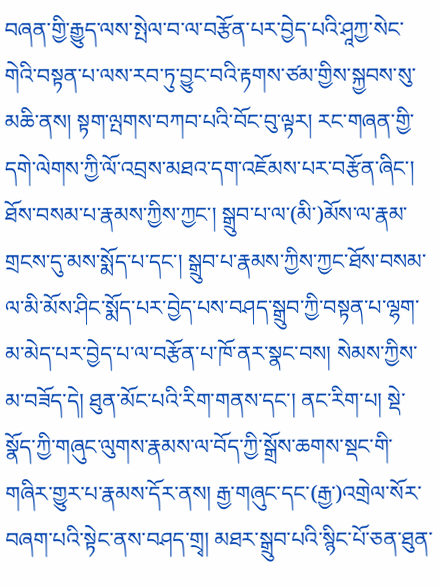བཞན་གྱི་རྒྱུད་ལས་སྤེལ་བ་ལ་བརྩོན་པར་བྱེད་པའི་ཤཱཀྱ་སེང་གེའི་བསྟན་པ་ལས་རབ་ཏུ་བྱུང་བའི་རྟགས་ཙམ་གྱིས་སྐྱབས་སུ་མཆི་ནས། སྟག་ལྤགས་བཀབ་པའི་བོང་བུ་ལྟར། རང་གཞན་གྱི་དགེ་ལེགས་ཀྱི་ལོ་འབྲས་མཐའ་དག་འཇོམས་པར་བརྩོན་ཞིང་། ཐོས་བསམ་པ་རྣམས་ཀྱིས་ཀྱང་། སྒྲུབ་པ་ལ་(མི་)མོས་ལ་རྣམ་གྲངས་དུ་མས་སྨོད་པ་དང་། སྒྲུབ་པ་རྣམས་ཀྱིས་ཀྱང་ཐོས་བསམ་ལ་མི་མོས་ཤིང་སྨོད་པར་བྱེད་པས་བཤད་སྒྲུབ་ཀྱི་བསྟན་པ་ལྷག་མ་མེད་པར་བྱེད་པ་ལ་བརྩོན་པ་ཁོ་ནར་སྣང་བས། སེམས་ཀྱིས་མ་བཟོད་དེ། ཐུན་མོང་པའི་རིག་གནས་དང་། ནང་རིག་པ། སྡེ་སྣོད་ཀྱི་གཞུང་ལུགས་རྣམས་ལ་བོད་ཀྱི་སྒྲོས་ཆགས་སྡང་གི་གཞིར་གྱུར་པ་རྣམས་དོར་ནས། རྒྱ་གཞུང་དང་(རྒྱ་)འགྲེལ་སོར་བཞག་པའི་སྟེང་ནས་བཤད་གྲྭ། མཐར་སྒྲུབ་པའི་སྙིང་པོ་ཅན་ཐུན་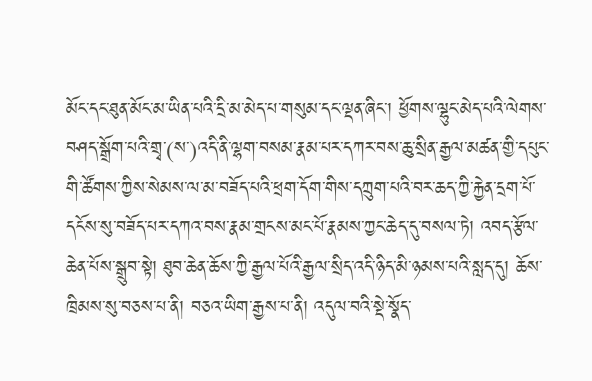མོང་དང་ཐུན་མོང་མ་ཡིན་པའི་དྲི་མ་མེད་པ་གསུམ་དང་ལྡན་ཞིང་། ཕྱོགས་ལྷུང་མེད་པའི་ལེགས་བཤད་སྒྲོག་པའི་གྲྭ་(ས་)འདི་ནི་ལྷག་བསམ་རྣམ་པར་དཀར་བས་ཆུ་སྲིན་རྒྱལ་མཚན་གྱི་དཔུང་གི་ཚོགས་ཀྱིས་སེམས་ལ་མ་བཟོད་པའི་ཕྲག་དོག་གིས་དཀྲུག་པའི་བར་ཆད་ཀྱི་རྐྱེན་དྲག་པོ་དངོས་སུ་བཟོད་པར་དཀའ་བས་རྣམ་གྲངས་མང་པོ་རྣམས་ཀྱང་ཆེད་དུ་བསལ་ཏེ། འབད་རྩོལ་ཆེན་པོས་སྒྲུབ་སྟེ། ཐུབ་ཆེན་ཆོས་ཀྱི་རྒྱལ་པོའི་རྒྱལ་སྲིད་འདི་ཉིད་མི་ཉམས་པའི་སླད་དུ། ཆོས་ཁྲིམས་སུ་བཅས་པ་ནི། བཅའ་ཡིག་རྒྱས་པ་ནི། འདུལ་བའི་སྡེ་སྣོད་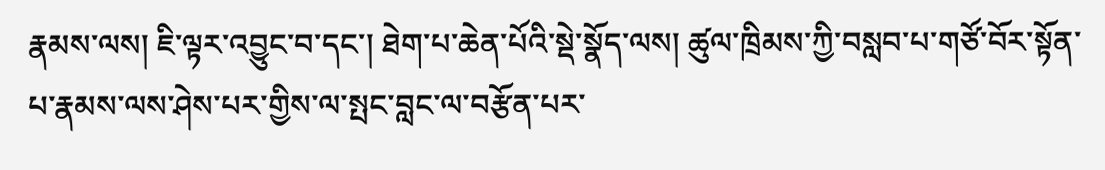རྣམས་ལས། ཇི་ལྟར་འབྱུང་བ་དང་། ཐེག་པ་ཆེན་པོའི་སྡེ་སྣོད་ལས། ཚུལ་ཁྲིམས་ཀྱི་བསླབ་པ་གཙོ་བོར་སྟོན་པ་རྣམས་ལས་ཤེས་པར་གྱིས་ལ་སྤང་བླང་ལ་བརྩོན་པར་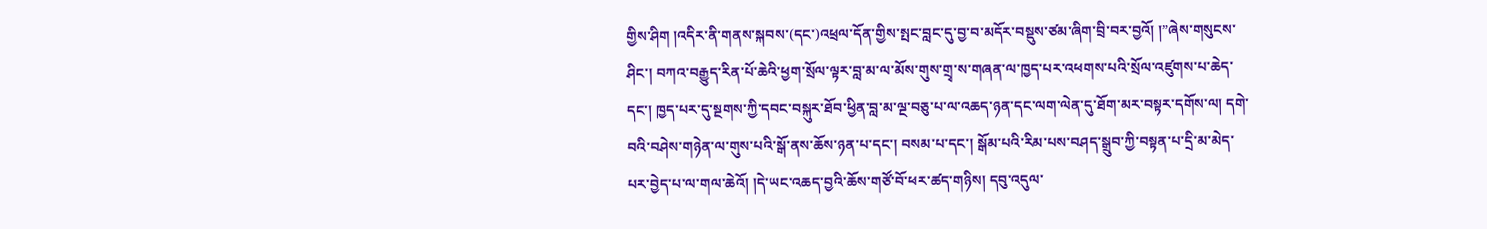གྱིས་ཤིག །འདིར་ནི་གནས་སྐབས་(དང་)འཕྲལ་དོན་གྱིས་སྤང་བླང་དུ་བྱ་བ་མདོར་བསྡུས་ཙམ་ཞིག་བྲི་བར་བྱའོ། །”ཞེས་གསུངས་ཤིང་། བཀའ་བརྒྱུད་རིན་པོ་ཆེའི་ཕྱག་སྲོལ་ལྟར་བླ་མ་ལ་མོས་གུས་གྲྭ་ས་གཞན་ལ་ཁྱད་པར་འཕགས་པའི་སྲོལ་འཛུགས་པ་ཆེད་དང་། ཁྱད་པར་དུ་སྔགས་ཀྱི་དབང་བསྐུར་ཐོབ་ཕྱིན་བླ་མ་ལྔ་བཅུ་པ་ལ་འཆད་ཉན་དང་ལག་ལེན་དུ་ཐོག་མར་བསྟར་དགོས་ལ། དགེ་བའི་བཤེས་གཉེན་ལ་གུས་པའི་སྒོ་ནས་ཆོས་ཉན་པ་དང་། བསམ་པ་དང་། སྒོམ་པའི་རིམ་པས་བཤད་སྒྲུབ་ཀྱི་བསྟན་པ་དྲི་མ་མེད་པར་བྱེད་པ་ལ་གལ་ཆེའོ། །དེ་ཡང་འཆད་བྱའི་ཆོས་གཙོ་བོ་ཕར་ཚད་གཉིས། དབུ་འདུལ་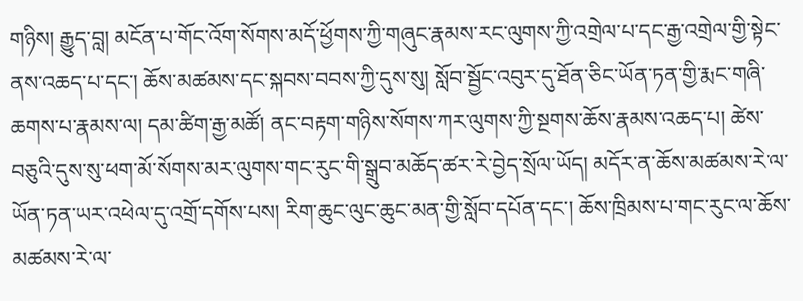གཉིས། རྒྱུད་བླ། མངོན་པ་གོང་འོག་སོགས་མདོ་ཕྱོགས་ཀྱི་གཞུང་རྣམས་རང་ལུགས་ཀྱི་འགྲེལ་པ་དང་རྒྱ་འགྲེལ་གྱི་སྟེང་ནས་འཆད་པ་དང་། ཆོས་མཚམས་དང་སྐབས་བབས་ཀྱི་དུས་སུ། སློབ་སྦྱོང་འབུར་དུ་ཐོན་ཅིང་ཡོན་ཏན་གྱི་རྨང་གཞི་ཆགས་པ་རྣམས་ལ། དམ་ཚིག་རྒྱ་མཚོ། ནང་བརྟག་གཉིས་སོགས་ཀར་ལུགས་ཀྱི་སྔགས་ཆོས་རྣམས་འཆད་པ། ཚེས་བཅུའི་དུས་སུ་ཕག་མོ་སོགས་མར་ལུགས་གང་རུང་གི་སྒྲུབ་མཆོད་ཚར་རེ་བྱེད་སྲོལ་ཡོད། མདོར་ན་ཆོས་མཚམས་རེ་ལ་ཡོན་ཏན་ཡར་འཕེལ་དུ་འགྲོ་དགོས་པས། རིག་ཆུང་ལུང་ཆུང་མན་གྱི་སློབ་དཔོན་དང་། ཆོས་ཁྲིམས་པ་གང་རུང་ལ་ཆོས་མཚམས་རེ་ལ་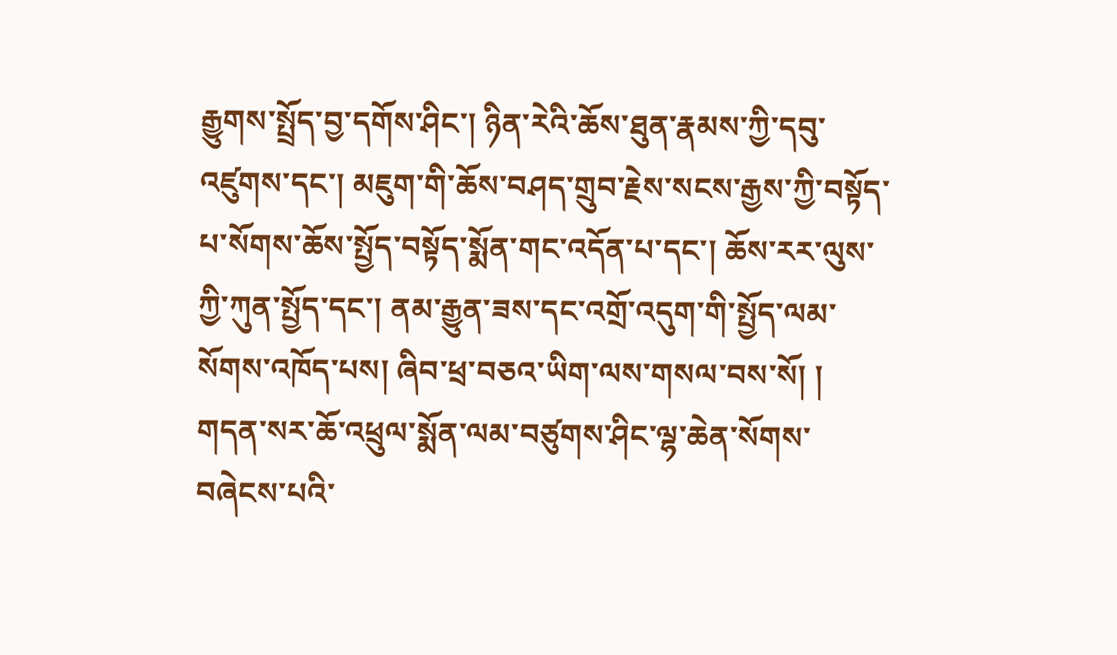རྒྱུགས་སྤྲོད་བྱ་དགོས་ཤིང་། ཉིན་རེའི་ཆོས་ཐུན་རྣམས་ཀྱི་དབུ་འཛུགས་དང་། མཇུག་གི་ཆོས་བཤད་གྲུབ་རྗེས་སངས་རྒྱས་ཀྱི་བསྟོད་པ་སོགས་ཆོས་སྤྱོད་བསྟོད་སྨོན་གང་འདོན་པ་དང་། ཆོས་རར་ལུས་ཀྱི་ཀུན་སྤྱོད་དང་། ནམ་རྒྱུན་ཟས་དང་འགྲོ་འདུག་གི་སྤྱོད་ལམ་སོགས་འཁོད་པས། ཞིབ་ཕྲ་བཅའ་ཡིག་ལས་གསལ་བས་སོ། །
གདན་སར་ཆོ་འཕྲུལ་སྨོན་ལམ་བཙུགས་ཤིང་ལྷ་ཆེན་སོགས་བཞེངས་པའི་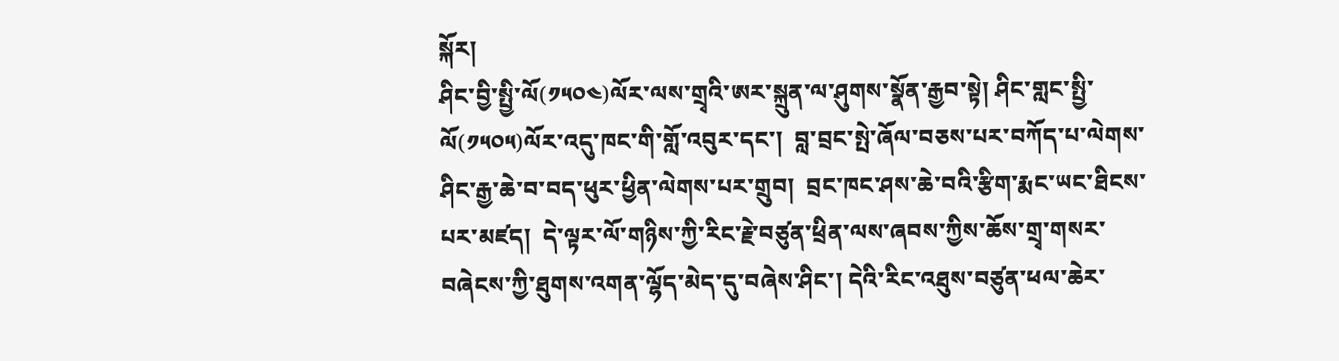སྐོར།
ཤིང་བྱི་སྤྱི་ལོ(༡༥༠༤)ལོར་ལས་གྲྭའི་ཨར་སྐྲུན་ལ་ཤུགས་སྣོན་རྒྱབ་སྟེ། ཤིང་གླང་སྤྱི་ལོ(༡༥༠༥)ལོར་འདུ་ཁང་གི་གློ་འབུར་དང་།  བླ་བྲང་སྤེ་ཞོལ་བཅས་པར་བཀོད་པ་ལེགས་ཤིང་རྒྱ་ཆེ་བ་བད་ཕུར་ཕྱིན་ལེགས་པར་གྲུབ།  བྲང་ཁང་ཤས་ཆེ་བའི་རྩིག་རྨང་ཡང་ཐིངས་པར་མཛད།  དེ་ལྟར་ལོ་གཉིས་ཀྱི་རིང་རྗེ་བཙུན་ཕྲིན་ལས་ཞབས་ཀྱིས་ཆོས་གྲྭ་གསར་བཞེངས་ཀྱི་ཐུགས་འགན་ལྷོད་མེད་དུ་བཞེས་ཤིང་། དེའི་རིང་འཐུས་བཙུན་ཕལ་ཆེར་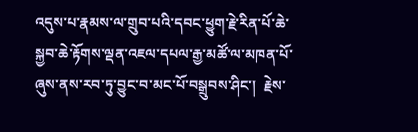འདུས་པ་རྣམས་ལ་གྲུབ་པའི་དབང་ཕྱུག་རྗེ་རིན་པོ་ཆེ་སྐྱབ་ཆེ་རྟོགས་ལྡན་འཇལ་དཔལ་རྒྱ་མཚོ་ལ་མཁན་པོ་ཞུས་ནས་རབ་ཏུ་བྱུང་བ་མང་པོ་བསྒྲུབས་ཤིང་།  རྗེས་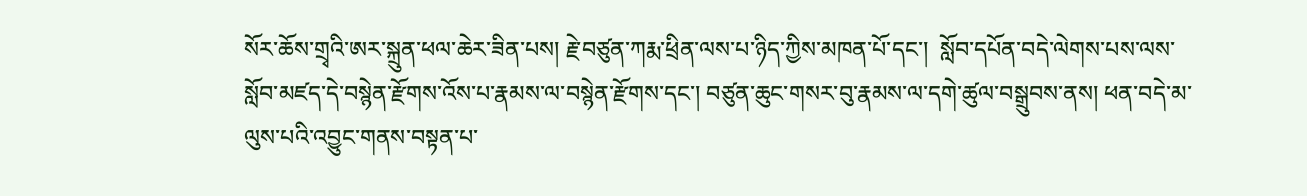སོར་ཆོས་གྲྭའི་ཨར་སྐྲུན་ཕལ་ཆེར་ཟིན་པས། རྗེ་བཙུན་ཀརྨ་ཕྲིན་ལས་པ་ཉིད་ཀྱིས་མཁན་པོ་དང་།  སློབ་དཔོན་བདེ་ལེགས་པས་ལས་སློབ་མཛད་དེ་བསྙེན་རྫོགས་འོས་པ་རྣམས་ལ་བསྙེན་རྫོགས་དང་། བཙུན་ཆུང་གསར་བུ་རྣམས་ལ་དགེ་ཚུལ་བསྒྲུབས་ནས། ཕན་བདེ་མ་ལུས་པའི་འབྱུང་གནས་བསྟན་པ་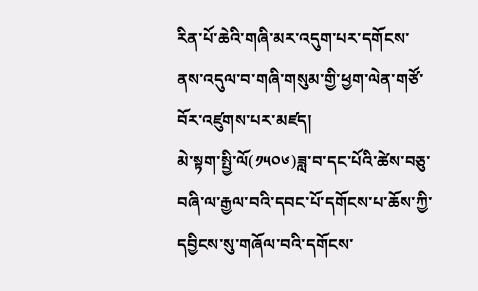རིན་པོ་ཆེའི་གཞི་མར་འདུག་པར་དགོངས་ནས་འདུལ་བ་གཞི་གསུམ་གྱི་ཕྱག་ལེན་གཙོ་བོར་འཛུགས་པར་མཛད།
མེ་སྟག་སྤྱི་ལོ(༡༥༠༦)ཟླ་བ་དང་པོའི་ཚེས་བཅུ་བཞི་ལ་རྒྱལ་བའི་དབང་པོ་དགོངས་པ་ཆོས་ཀྱི་དབྱིངས་སུ་གཞོལ་བའི་དགོངས་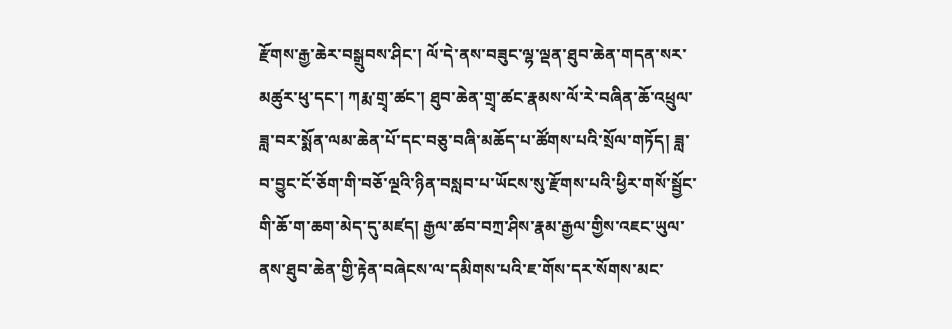རྫོགས་རྒྱ་ཆེར་བསྒྲུབས་ཤིང་། ལོ་དེ་ནས་བཟུང་ལྷ་ལྡན་ཐུབ་ཆེན་གདན་སར་མཚུར་ཕུ་དང་། ཀརྨ་གྲྭ་ཚང་། ཐུབ་ཆེན་གྲྭ་ཚང་རྣམས་ལོ་རེ་བཞིན་ཆོ་འཕྲུལ་ཟླ་བར་སྨོན་ལམ་ཆེན་པོ་དང་བཅུ་བཞི་མཆོད་པ་ཚོགས་པའི་སྲོལ་གཏོད། ཟླ་བ་བྱུང་ངོ་ཅོག་གི་བཅོ་ལྔའི་ཉིན་བསླབ་པ་ཡོངས་སུ་རྫོགས་པའི་ཕྱིར་གསོ་སྦྱོང་གི་ཆོ་ག་ཆག་མེད་དུ་མཛད། རྒྱལ་ཚབ་བཀྲ་ཤིས་རྣམ་རྒྱལ་གྱིས་འཇང་ཡུལ་ནས་ཐུབ་ཆེན་གྱི་རྟེན་བཞེངས་ལ་དམིགས་པའི་ཇ་གོས་དར་སོགས་མང་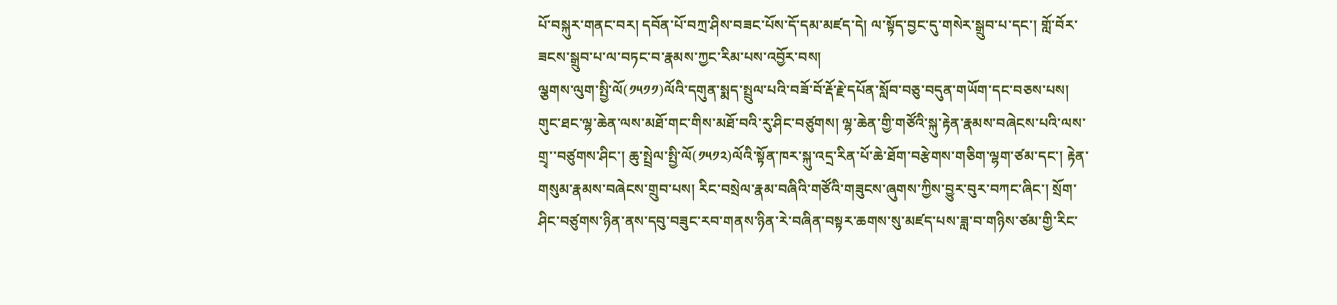པོ་བསྐུར་གནང་བར། དབོན་པོ་བཀྲ་ཤིས་བཟང་པོས་དོ་དམ་མཛད་དེ། ལ་སྟོད་བྱང་དུ་གསེར་སྒྲུབ་པ་དང་། གློ་བོར་ཟངས་སྒྲུབ་པ་ལ་བཏང་བ་རྣམས་ཀྱང་རིམ་པས་འབྱོར་བས།
ལྕགས་ལུག་སྤྱི་ལོ(༡༥༡༡)ལོའི་དགུན་སྨད་སྤྲུལ་པའི་བཟོ་བོ་རྡོ་རྗེ་དཔོན་སློབ་བཅུ་བདུན་གཡོག་དང་བཅས་པས། གུང་ཐང་ལྷ་ཆེན་ལས་མཐོ་གང་གིས་མཐོ་བའི་རུ་ཤིང་བཙུགས། ལྷ་ཆེན་གྱི་གཙོའི་སྐུ་རྟེན་རྣམས་བཞེངས་པའི་ལས་གྲྭ་་བཙུགས་ཤིང་། ཆུ་སྤྲེལ་སྤྱི་ལོ(༡༥༡༢)ལོའི་སྟོན་ཁར་སྐུ་འདྲ་རིན་པོ་ཆེ་ཐོག་བརྩེགས་གཅིག་ལྷག་ཙམ་དང་། རྟེན་གསུམ་རྣམས་བཞེངས་གྲུབ་པས། རིང་བསྲེལ་རྣམ་བཞིའི་གཙོའི་གཟུངས་ཞུགས་ཀྱིས་བྱུར་བུར་བཀང་ཞིང་། སྲོག་ཤིང་བཙུགས་ཉིན་ནས་དབུ་བཟུང་རབ་གནས་ཉིན་རེ་བཞིན་བསྟར་ཆགས་སུ་མཛད་པས་ཟླ་བ་གཉིས་ཙམ་གྱི་རིང་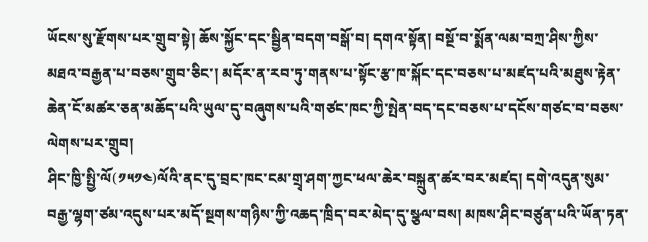ཡོངས་སུ་རྫོགས་པར་གྲུབ་སྟེ། ཆོས་སྐྱོང་དང་སྦྱིན་བདག་བསྒོ་བ། དགའ་སྟོན། བསྔོ་བ་སྨོན་ལམ་བཀྲ་ཤིས་ཀྱིས་མཐའ་བརྒྱན་པ་བཅས་གྲུབ་ཅིང་། མདོར་ན་རབ་ཏུ་གནས་པ་སྟོང་རྩ་ཁ་སྐོང་དང་བཅས་པ་མཛད་པའི་མཐུས་རྟེན་ཆེན་ངོ་མཚར་ཅན་མཆོད་པའི་ཡུལ་དུ་བཞུགས་པའི་གཙང་ཁང་ཀྱི་སྤེན་བད་དང་བཅས་པ་དངོས་གཙང་བ་བཅས་ལེགས་པར་གྲུབ།
ཤིང་ཁྱི་སྤྱི་ལོ(༡༥༡༤)ལོའི་ནང་དུ་བྲང་ཁང་ངམ་གྲྭ་ཤག་ཀྱང་ཕལ་ཆེར་བསྐྲུན་ཚར་བར་མཛད། དགེ་འདུན་སུམ་བརྒྱ་ལྷག་ཙམ་འདུས་པར་མདོ་སྔགས་གཉིས་ཀྱི་འཆད་ཁྲིད་བར་མེད་དུ་སྩལ་བས། མཁས་ཤིང་བཙུན་པའི་ཡོན་ཏན་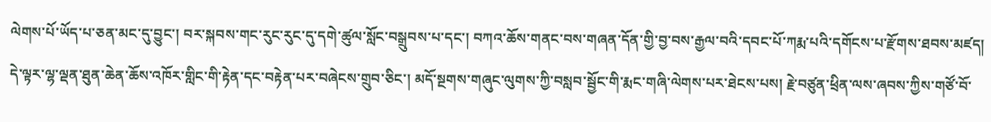ལེགས་པོ་ཡོད་པ་ཅན་མང་དུ་བྱུང་། བར་སྐབས་གང་རུང་རུང་དུ་དགེ་ཚུལ་སློང་བསྒྲུབས་པ་དང་། བཀའ་ཆོས་གནང་བས་གཞན་དོན་གྱི་བྱ་བས་རྒྱལ་བའི་དབང་པོ་ཀརྨ་པའི་དགོངས་པ་རྫོགས་ཐབས་མཛད། དེ་ལྟར་ལྷ་ལྡན་ཐུན་ཆེན་ཆོས་འཁོར་གླིང་གི་རྟེན་དང་བརྟེན་པར་བཞེངས་གྲུབ་ཅིང་། མདོ་སྔགས་གཞུང་ལུགས་ཀྱི་བསླབ་སྦྱོང་གི་རྨང་གཞི་ལེགས་པར་ཐེངས་པས། རྗེ་བཙུན་ཕྲིན་ལས་ཞབས་ཀྱིས་གཙོ་བོ་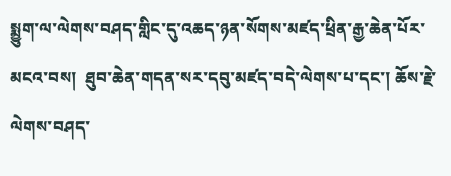སྨྱུག་ལ་ལེགས་བཤད་གླིང་དུ་འཆད་ཉན་སོགས་མཛད་ཕྲིན་རྒྱ་ཆེན་པོར་མངའ་བས།  ཐུབ་ཆེན་གདན་སར་དབུ་མཛད་བདེ་ལེགས་པ་དང་། ཆོས་རྗེ་ལེགས་བཤད་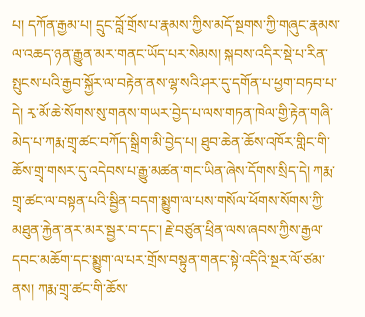པ། དཀོན་རྒྱམ་པ། དྲུང་བློ་གྲོས་པ་རྣམས་ཀྱིས་མདོ་སྔགས་ཀྱི་གཞུང་རྣམས་ལ་འཆད་ཉན་རྒྱུན་མར་གནང་ཡོད་པར་སེམས། སྐབས་འདིར་སྡེ་པ་རིན་སྤུངས་པའི་རྒྱབ་སྐྱོར་ལ་བརྟེན་ནས་ལྷ་སའི་ཤར་དུ་དགོན་པ་ཕྱག་བཏབ་པ་དེ། རྭ་མོ་ཆེ་སོགས་སུ་གནས་གཡར་བྱེད་པ་ལས་གཏན་ཁེལ་གྱི་རྟེན་གཞི་མེད་པ་ཀརྨ་གྲྭ་ཚང་བཀོད་སྒྲིག་མི་བྱེད་པ། ཐུབ་ཆེན་ཆོས་འཁོར་གླིང་གི་ཆོས་གྲྭ་གསར་དུ་འདེབས་པ་རྒྱུ་མཚན་གང་ཡིན་ཞེས་དོགས་སྲིད་དེ། ཀརྨ་གྲྭ་ཚང་ལ་བསྟན་པའི་སྦྱིན་བདག་སྨྱུག་ལ་པས་གསོལ་ཕོགས་སོགས་ཀྱི་མཐུན་རྐྱེན་ནར་མར་སྦྱར་བ་དང་། རྗེ་བཙུན་ཕྲིན་ལས་ཞབས་ཀྱིས་རྒྱལ་དབང་མཆོག་དང་སྨྱུག་ལ་པར་གྲོས་བསྟུན་གནང་སྟེ་འདིའི་སྔར་ལོ་ཙམ་ནས། ཀརྨ་གྲྭ་ཚང་གི་ཆོས་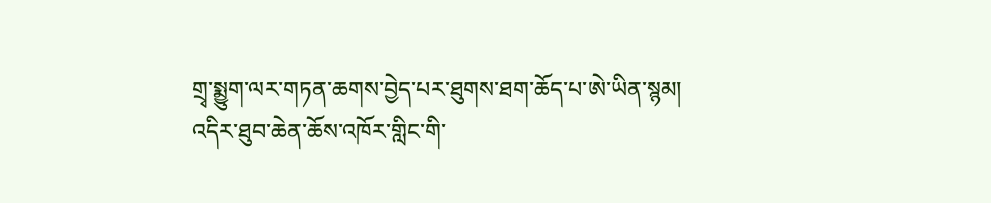གྲྭ་སྨྱུག་ལར་གཏན་ཆགས་བྱེད་པར་ཐུགས་ཐག་ཆོད་པ་ཨེ་ཡིན་སྙམ། འདིར་ཐུབ་ཆེན་ཆོས་འཁོར་གླིང་གི་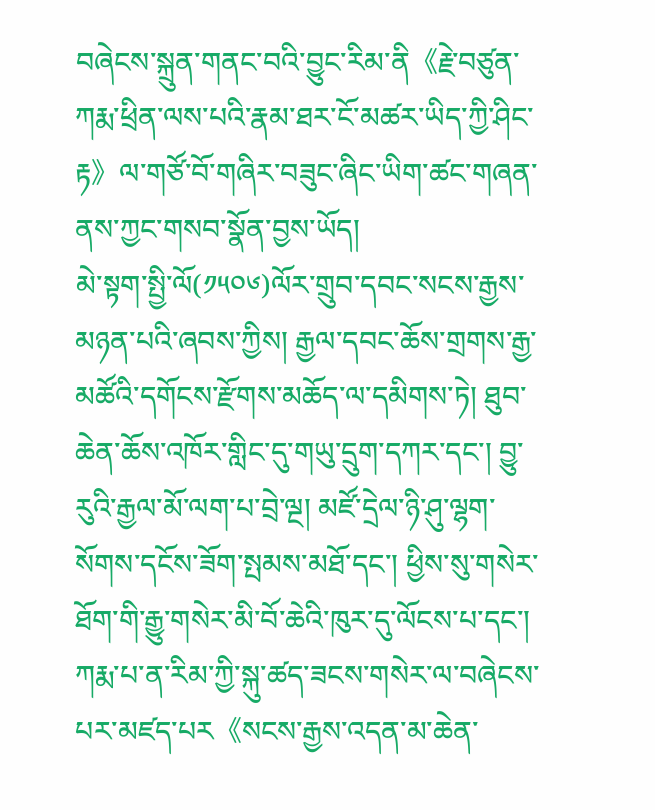བཞེངས་སྐྲུན་གནང་བའི་བྱུང་རིམ་ནི《རྗེ་བཙུན་ཀརྨ་ཕྲིན་ལས་པའི་རྣམ་ཐར་ངོ་མཚར་ཡིད་ཀྱི་ཤིང་རྟ》ལ་གཙོ་བོ་གཞིར་བཟུང་ཞིང་ཡིག་ཚང་གཞན་ནས་ཀྱང་གསབ་སྣོན་བྱས་ཡོད།
མེ་སྟག་སྤྱི་ལོ(༡༥༠༦)ལོར་གྲུབ་དབང་སངས་རྒྱས་མཉན་པའི་ཞབས་ཀྱིས། རྒྱལ་དབང་ཆོས་གྲགས་རྒྱ་མཚོའི་དགོངས་རྫོགས་མཆོད་ལ་དམིགས་ཏེ། ཐུབ་ཆེན་ཆོས་འཁོར་གླིང་དུ་གཡུ་དྲུག་དཀར་དང་། བྱུ་རུའི་རྒྱལ་མོ་ལག་པ་བྲེ་ལྔ། མཛོ་དྲེལ་ཉི་ཤུ་ལྷག་སོགས་དངོས་ཟོག་སྤམས་མཐོ་དང་། ཕྱིས་སུ་གསེར་ཐོག་གི་རྒྱུ་གསེར་མི་བོ་ཆེའི་ཁུར་དུ་ལོངས་པ་དང་། ཀརྨ་པ་ན་རིམ་ཀྱི་སྐུ་ཚད་ཟངས་གསེར་ལ་བཞེངས་པར་མཛད་པར《སངས་རྒྱས་འདན་མ་ཆེན་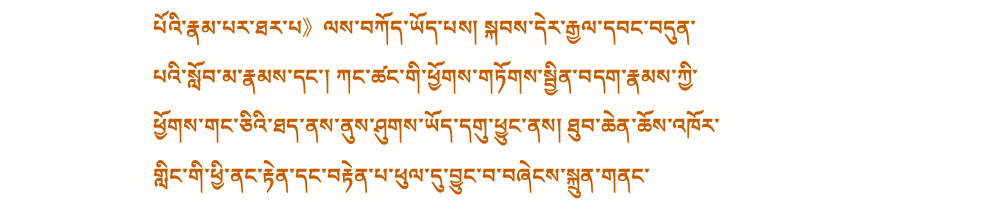པོའི་རྣམ་པར་ཐར་པ》ལས་བཀོད་ཡོད་པས། སྐབས་དེར་རྒྱལ་དབང་བདུན་པའི་སློབ་མ་རྣམས་དང་། ཀང་ཚང་གི་ཕྱོགས་གཏོགས་སྦྱིན་བདག་རྣམས་ཀྱི་ཕྱོགས་གང་ཅིའི་ཐད་ནས་ནུས་ཤུགས་ཡོད་དགུ་ཕྱུང་ནས། ཐུབ་ཆེན་ཆོས་འཁོར་གླིང་གི་ཕྱི་ནང་རྟེན་དང་བརྟེན་པ་ཕུལ་དུ་བྱུང་བ་བཞེངས་སྐྲུན་གནང་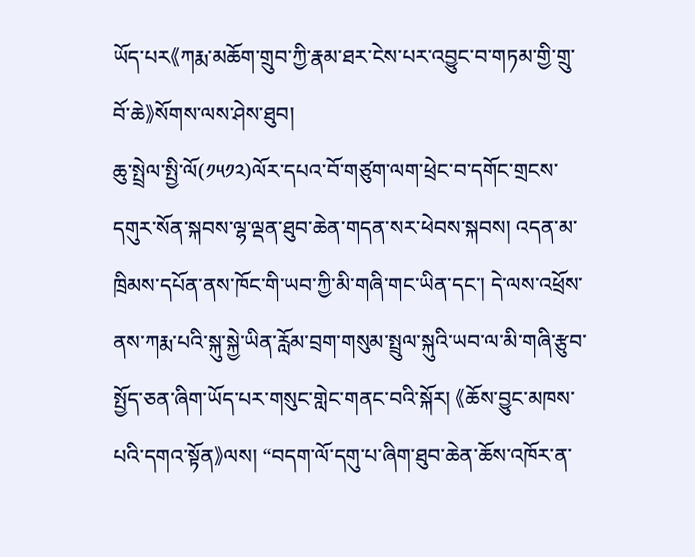ཡོད་པར《ཀརྨ་མཆོག་གྲུབ་ཀྱི་རྣམ་ཐར་ངེས་པར་འབྱུང་བ་གཏམ་གྱི་གྲུ་བོ་ཆེ》སོགས་ལས་ཤེས་ཐུབ།
ཆུ་སྤྲེལ་སྤྱི་ལོ(༡༥༡༢)ལོར་དཔའ་བོ་གཙུག་ལག་ཕྲེང་བ་དགོང་གྲངས་དགུར་སོན་སྐབས་ལྷ་ལྡན་ཐུབ་ཆེན་གདན་སར་ཕེབས་སྐབས། འདན་མ་ཁྲིམས་དཔོན་ནས་ཁོང་གི་ཡབ་ཀྱི་མི་གཞི་གང་ཡིན་དང་། དེ་ལས་འཕྲོས་ནས་ཀརྨ་པའི་སྐུ་སྐྱེ་ཡིན་རློམ་བྲག་གསུམ་སྤྲུལ་སྐུའི་ཡབ་ལ་མི་གཞི་རྩུབ་སྤྱོད་ཅན་ཞིག་ཡོད་པར་གསུང་གླེང་གནང་བའི་སྐོར། 《ཆོས་བྱུང་མཁས་པའི་དགའ་སྟོན》ལས། “བདག་ལོ་དགུ་པ་ཞིག་ཐུབ་ཆེན་ཆོས་འཁོར་ན་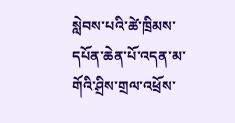སླེབས་པའི་ཚེ་ཁྲིམས་དཔོན་ཆེན་པོ་འདན་མ་གོའི་ཤྲིས་གྲལ་འཕྲོས་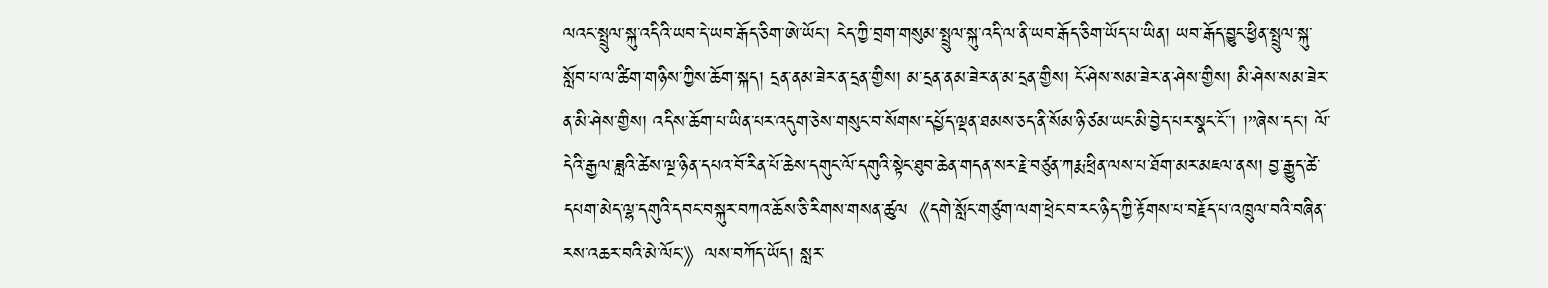ལའང་སྤྲུལ་སྐུ་འདིའི་ཡབ་དེ་ཡབ་རྒོད་ཅིག་ཨེ་ཡོང་། ངེད་ཀྱི་བྲག་གསུམ་སྤྲུལ་སྐུ་འདི་ལ་ནི་ཡབ་རྒོད་ཅིག་ཡོད་པ་ཡིན། ཡབ་རྒོད་བྱུང་ཕྱིན་སྤྲུལ་སྐུ་སློབ་པ་ལ་ཚིག་གཉིས་ཀྱིས་ཆོག་སྐད། དྲན་ནམ་ཟེར་ན་དྲན་གྱིས། མ་དྲན་ནམ་ཟེར་ན་མ་དྲན་གྱིས། ངོ་ཤེས་སམ་ཟེར་ན་ཤེས་གྱིས། མི་ཤེས་སམ་ཟེར་ན་མི་ཤེས་གྱིས། འདིས་ཆོག་པ་ཡིན་པར་འདུག་ཅེས་གསུང་བ་སོགས་དཔྱོད་ལྡན་ཐམས་ཅད་ནི་སོམ་ཉི་ཙམ་ཡང་མི་བྱེད་པར་སྣང་ངོ་་། །”ཞེས་དང་། ལོ་དེའི་རྒྱལ་ཟླའི་ཚེས་ལྔ་ཉིན་དཔའ་བོ་རིན་པོ་ཆེས་དགུང་ལོ་དགུའི་སྟེང་ཐུབ་ཆེན་གདན་སར་རྗེ་བཙུན་ཀརྨ་ཕྲིན་ལས་པ་ཐོག་མར་མཇལ་ནས། བྱ་རྒྱུད་ཚེ་དཔག་མེད་ལྷ་དགུའི་དབང་བསྐུར་བཀའ་ཆོས་ཅི་རིགས་གསན་ཚུལ《དགེ་སློང་གཙུག་ལག་ཕྲེང་བ་རང་ཉིད་ཀྱི་རྟོགས་པ་བརྗོད་པ་འཁྲུལ་བའི་བཞིན་རས་འཆར་བའི་མེ་ལོང་》ལས་བཀོད་ཡོད། སླར་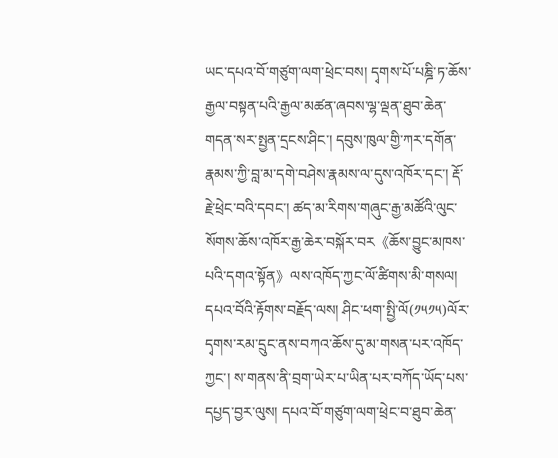ཡང་དཔའ་བོ་གཙུག་ལག་ཕྲེང་བས། དྭགས་པོ་པཎྜི་ཏ་ཆོས་རྒྱལ་བསྟན་པའི་རྒྱལ་མཚན་ཞབས་ལྷ་ལྡན་ཐུབ་ཆེན་གདན་སར་སྤྱན་དྲངས་ཤིང་། དབུས་ཁུལ་གྱི་ཀར་དགོན་རྣམས་ཀྱི་བླ་མ་དགེ་བཤེས་རྣམས་ལ་དུས་འཁོར་དང་། རྡོ་རྗེ་ཕྲེང་བའི་དབང་། ཚད་མ་རིགས་གཞུང་རྒྱ་མཚོའི་ལུང་སོགས་ཆོས་འཁོར་རྒྱ་ཆེར་བསྐོར་བར《ཆོས་བྱུང་མཁས་པའི་དགའ་སྟོན》ལས་འཁོད་ཀྱང་ལོ་ཚིགས་མི་གསལ། དཔའ་བོའི་རྟོགས་བརྗོད་ལས། ཤིང་ཕག་སྤྱི་ལོ(༡༥༡༥)ལོར་དྭགས་རམ་དྲུང་ནས་བཀའ་ཆོས་དུ་མ་གསན་པར་འཁོད་ཀྱང་། ས་གནས་ནི་བྲག་ཡེར་པ་ཡིན་པར་བཀོད་ཡོད་པས་དཔྱད་བྱར་ལུས། དཔའ་བོ་གཙུག་ལག་ཕྲེང་བ་ཐུབ་ཆེན་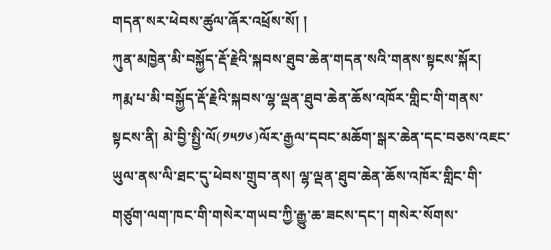གདན་སར་ཕེབས་ཚུལ་ཞོར་འཕྲོས་སོ། །
ཀུན་མཁྱེན་མི་བསྐྱོད་རྡོ་རྗེའི་སྐབས་ཐུབ་ཆེན་གདན་སའི་གནས་སྟངས་སྐོར།
ཀརྨ་པ་མི་བསྐྱོད་རྡོ་རྗེའི་སྐབས་ལྷ་ལྡན་ཐུབ་ཆེན་ཆོས་འཁོར་གླིང་གི་གནས་སྟངས་ནི། མེ་བྱི་སྤྱི་ལོ(༡༥༡༦)ལོར་རྒྱལ་དབང་མཆོག་སྒར་ཆེན་དང་བཅས་འཇང་ཡུལ་ནས་ལི་ཐང་དུ་ཕེབས་གྲུབ་ནས། ལྷ་ལྡན་ཐུབ་ཆེན་ཆོས་འཁོར་གླིང་གི་གཙུག་ལག་ཁང་གི་གསེར་གཡབ་ཀྱི་རྒྱུ་ཆ་ཟངས་དང་། གསེར་སོགས་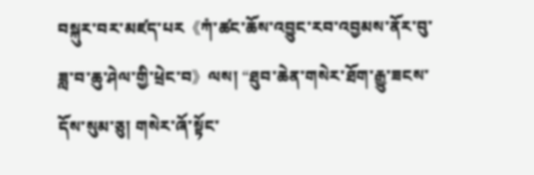བསྐུར་བར་མཛད་པར《ཀཾ་ཚང་ཆོས་འབྱུང་རབ་འབྱམས་ནོར་བུ་ཟླ་བ་ཆུ་ཤེལ་གྱི་ཕྲེང་བ》ལས། “ཐུབ་ཆེན་གསེར་ཐོག་རྒྱུ་ཟངས་དོས་སུམ་ཅུ། གསེར་ཞོ་སྟོང་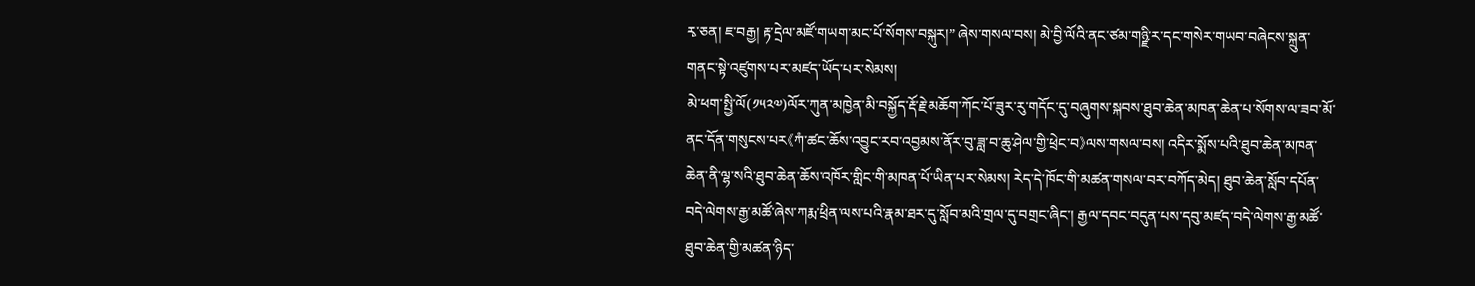རྭ་ཅན། ཇ་བརྒྱ། རྟ་དྲེལ་མཛོ་གཡག་མང་པོ་སོགས་བསྐུར།” ཞེས་གསལ་བས། མེ་བྱི་ལོའི་ནང་ཙམ་གཉྫི་ར་དང་གསེར་གཡབ་བཞེངས་སྐྲུན་གནང་སྟེ་འཛུགས་པར་མཛད་ཡོད་པར་སེམས།
མེ་ཕག་སྤྱི་ལོ(༡༥༢༧)ལོར་ཀུན་མཁྱེན་མི་བསྐྱོད་རྡོ་རྗེ་མཆོག་ཀོང་པོ་ཟུར་རུ་གདོང་དུ་བཞུགས་སྐབས་ཐུབ་ཆེན་མཁན་ཆེན་པ་སོགས་ལ་ཟབ་མོ་ནང་དོན་གསུངས་པར《ཀཾ་ཚང་ཆོས་འབྱུང་རབ་འབྱམས་ནོར་བུ་ཟླ་བ་ཆུ་ཤེལ་གྱི་ཕྲེང་བ》ལས་གསལ་བས། འདིར་སྨོས་པའི་ཐུབ་ཆེན་མཁན་ཆེན་ནི་ལྷ་སའི་ཐུབ་ཆེན་ཆོས་འཁོར་གླིང་གི་མཁན་པོ་ཡིན་པར་སེམས། རེད་དེ་ཁོང་གི་མཚན་གསལ་བར་བཀོད་མེད། ཐུབ་ཆེན་སློབ་དཔོན་བདེ་ལེགས་རྒྱ་མཚོ་ཞེས་ཀརྨ་ཕྲིན་ལས་པའི་རྣམ་ཐར་དུ་སློབ་མའི་གྲལ་དུ་བགྲང་ཞིང་། རྒྱལ་དབང་བདུན་པས་དབུ་མཛད་བདེ་ལེགས་རྒྱ་མཚོ་ཐུབ་ཆེན་གྱི་མཚན་ཉིད་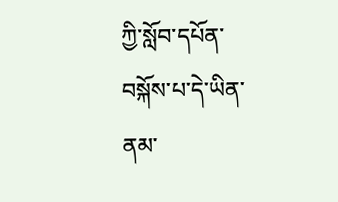ཀྱི་སློབ་དཔོན་བསྐོས་པ་དེ་ཡིན་ནམ་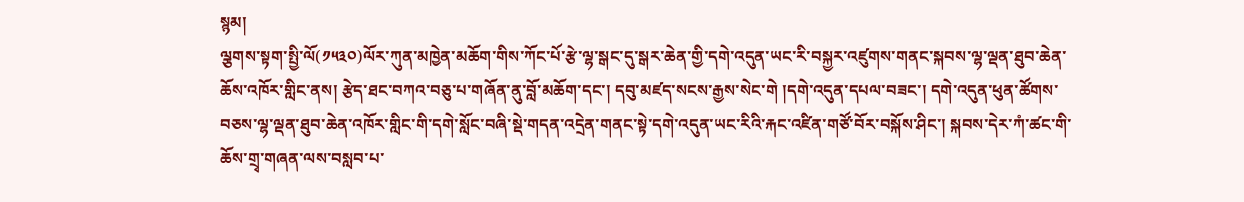སྙམ།
ལྕགས་སྟག་སྤྱི་ལོ(༡༥༣༠)ལོར་ཀུན་མཁྱེན་མཆོག་གིས་ཀོང་པོ་རྩེ་ལྷ་སྒང་དུ་སྒར་ཆེན་གྱི་དགེ་འདུན་ཡང་རི་བསྐྱར་འཛུགས་གནང་སྐབས་ལྷ་ལྡན་ཐུབ་ཆེན་ཆོས་འཁོར་གླིང་ནས། རྩེད་ཐང་བཀའ་བཅུ་པ་གཞོན་ནུ་བློ་མཆོག་དང་། དབུ་མཛད་སངས་རྒྱས་སེང་གེ །དགེ་འདུན་དཔལ་བཟང་། དགེ་འདུན་ཕུན་ཚོགས་བཅས་ལྷ་ལྡན་ཐུབ་ཆེན་འཁོར་གླིང་གི་དགེ་སློང་བཞི་སྡེ་གདན་འདྲེན་གནང་སྟེ་དགེ་འདུན་ཡང་རིའི་རྐང་འཛིན་གཙོ་བོར་བསྐོས་ཤིང་། སྐབས་དེར་ཀཾ་ཚང་གི་ཆོས་གྲྭ་གཞན་ལས་བསླབ་པ་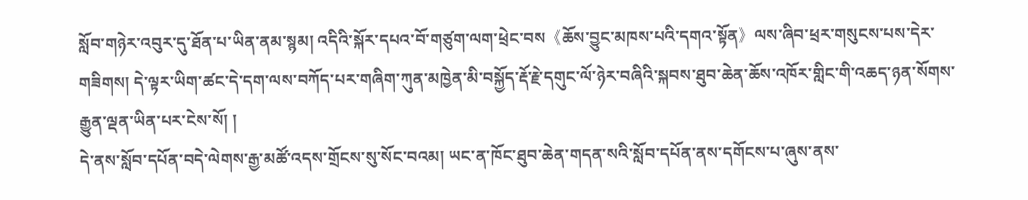སློབ་གཉེར་འབུར་དུ་ཐོན་པ་ཡིན་ནམ་སྙམ། འདིའི་སྐོར་དཔའ་བོ་གཙུག་ལག་ཕྲེང་བས《ཆོས་བྱུང་མཁས་པའི་དགའ་སྟོན》ལས་ཞིབ་ཕྲར་གསུངས་པས་དེར་གཟིགས། དེ་ལྟར་ཡིག་ཚང་དེ་དག་ལས་བཀོད་པར་གཞིག་ཀུན་མཁྱེན་མི་བསྐྱོད་རྡོ་རྗེ་དགུང་ལོ་ཉེར་བཞིའི་སྐབས་ཐུབ་ཆེན་ཆོས་འཁོར་གླིང་གི་འཆད་ཉན་སོགས་རྒྱུན་ལྡན་ཡིན་པར་ངེས་སོ། །
དེ་ནས་སློབ་དཔོན་བདེ་ལེགས་རྒྱ་མཚོ་འདས་གྲོངས་སུ་སོང་བའམ། ཡང་ན་ཁོང་ཐུབ་ཆེན་གདན་སའི་སློབ་དཔོན་ནས་དགོངས་པ་ཞུས་ནས་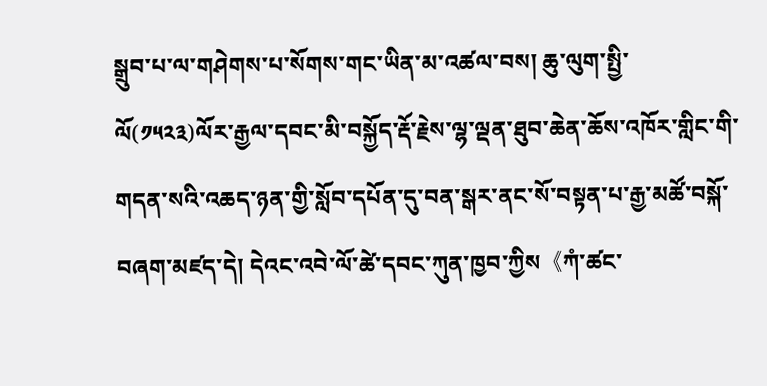སྒྲུབ་པ་ལ་གཤེགས་པ་སོགས་གང་ཡིན་མ་འཚལ་བས། ཆུ་ལུག་སྤྱི་ལོ(༡༥༢༣)ལོར་རྒྱལ་དབང་མི་བསྐྱོད་རྡོ་རྗེས་ལྷ་ལྡན་ཐུབ་ཆེན་ཆོས་འཁོར་གླིང་གི་གདན་སའི་འཆད་ཉན་གྱི་སློབ་དཔོན་དུ་བན་སྒར་ནང་སོ་བསྟན་པ་རྒྱ་མཚོ་བསྐོ་བཞག་མཛད་དེ། དེའང་འབེ་ལོ་ཚེ་དབང་ཀུན་ཁྱབ་ཀྱིས《ཀཾ་ཚང་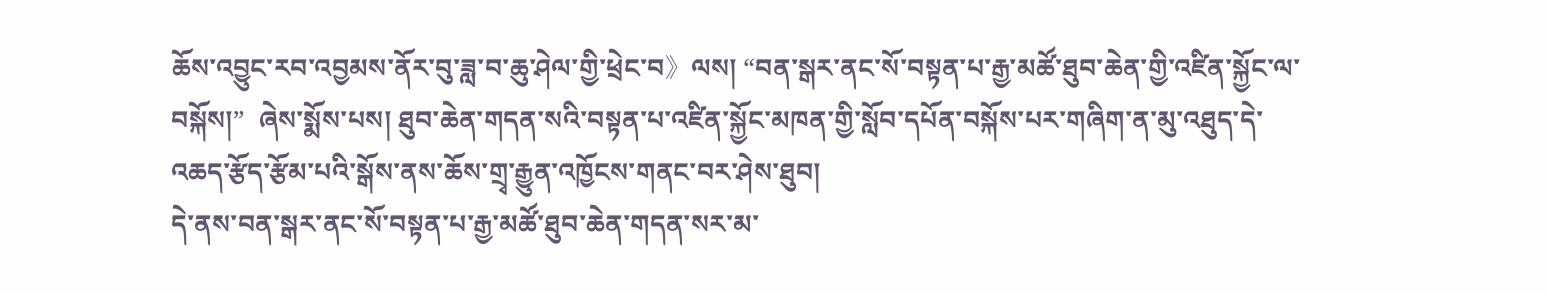ཆོས་འབྱུང་རབ་འབྱམས་ནོར་བུ་ཟླ་བ་ཆུ་ཤེལ་གྱི་ཕྲེང་བ》ལས། “བན་སྒར་ནང་སོ་བསྟན་པ་རྒྱ་མཚོ་ཐུབ་ཆེན་གྱི་འཛིན་སྐྱོང་ལ་བསྐོས།”  ཞེས་སྨོས་པས། ཐུབ་ཆེན་གདན་སའི་བསྟན་པ་འཛིན་སྐྱོང་མཁན་གྱི་སློབ་དཔོན་བསྐོས་པར་གཞིག་ན་མུ་འཐུད་དེ་འཆད་རྩོད་རྩོམ་པའི་སྒོས་ནས་ཆོས་གྲྭ་རྒྱུན་འཁྱོངས་གནང་བར་ཤེས་ཐུབ།
དེ་ནས་བན་སྒར་ནང་སོ་བསྟན་པ་རྒྱ་མཚོ་ཐུབ་ཆེན་གདན་སར་མ་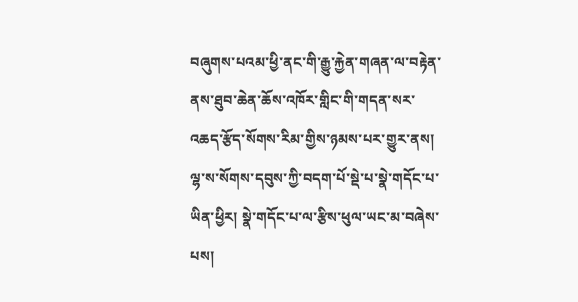བཞུགས་པའམ་ཕྱི་ནང་གི་རྒྱུ་རྐྱེན་གཞན་ལ་བརྟེན་ནས་ཐུབ་ཆེན་ཆོས་འཁོར་གླིང་གི་གདན་སར་འཆད་རྩོད་སོགས་རིམ་གྱིས་ཉམས་པར་གྱུར་ནས། ལྷ་ས་སོགས་དབུས་ཀྱི་བདག་པོ་སྡེ་པ་སྣེ་གདོང་པ་ཡིན་ཕྱིར། སྣེ་གདོང་པ་ལ་རྩིས་ཕུལ་ཡང་མ་བཞེས་པས།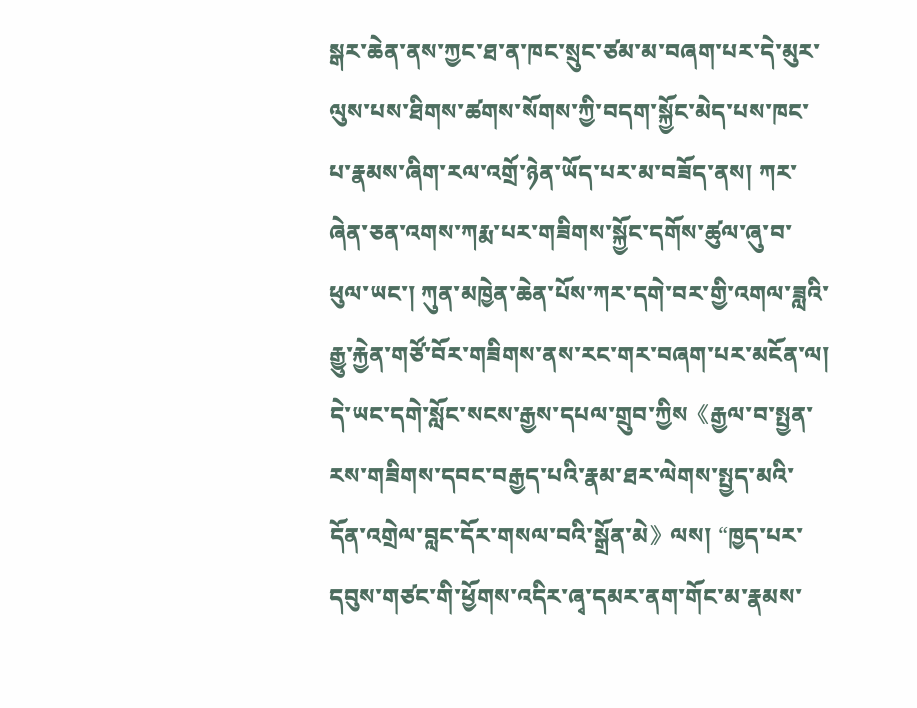སྒར་ཆེན་ནས་ཀྱང་ཐ་ན་ཁང་སྲུང་ཙམ་མ་བཞག་པར་དེ་མུར་ལུས་པས་ཐིགས་ཚགས་སོགས་ཀྱི་བདག་སྐྱོང་མེད་པས་ཁང་པ་རྣམས་ཞིག་རལ་འགྲོ་ཉེན་ཡོད་པར་མ་བཟོད་ནས། ཀར་ཞེན་ཅན་འགས་ཀརྨ་པར་གཟིགས་སྐྱོང་དགོས་ཚུལ་ཞུ་བ་ཕུལ་ཡང་། ཀུན་མཁྱེན་ཆེན་པོས་ཀར་དགེ་བར་གྱི་འགལ་ཟླའི་རྒྱུ་རྐྱེན་གཙོ་བོར་གཟིགས་ནས་རང་གར་བཞག་པར་མངོན་ལ། དེ་ཡང་དགེ་སློང་སངས་རྒྱས་དཔལ་གྲུབ་ཀྱིས《རྒྱལ་བ་སྤྱན་རས་གཟིགས་དབང་བརྒྱད་པའི་རྣམ་ཐར་ལེགས་སྤྱད་མའི་དོན་འགྲེལ་བླང་དོར་གསལ་བའི་སྒྲོན་མེ》ལས། “ཁྱད་པར་དབུས་གཙང་གི་ཕྱོགས་འདིར་ཞྭ་དམར་ནག་གོང་མ་རྣམས་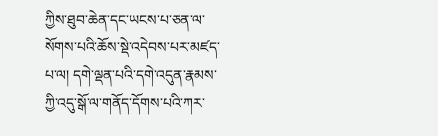ཀྱིས་ཐུབ་ཆེན་དང་ཡངས་པ་ཅན་ལ་སོགས་པའི་ཆོས་སྡེ་འདེབས་པར་མཛད་པ་ལ། དགེ་ལྡན་པའི་དགེ་འདུན་རྣམས་ཀྱི་འདུ་སྒོ་ལ་གནོད་དོགས་པའི་ཀར་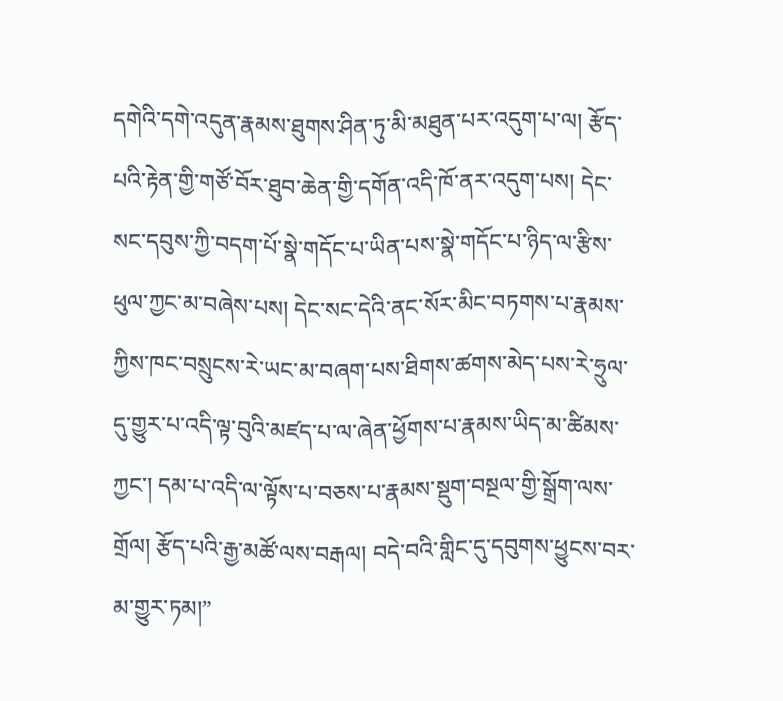དགེའི་དགེ་འདུན་རྣམས་ཐུགས་ཤིན་ཏུ་མི་མཐུན་པར་འདུག་པ་ལ། རྩོད་པའི་རྟེན་གྱི་གཙོ་བོར་ཐུབ་ཆེན་གྱི་དགོན་འདི་ཁོ་ནར་འདུག་པས། དེང་སང་དབུས་ཀྱི་བདག་པོ་སྣེ་གདོང་པ་ཡིན་པས་སྣེ་གདོང་པ་ཉིད་ལ་རྩིས་ཕུལ་ཀྱང་མ་བཞེས་པས། དེང་སང་དེའི་ནང་སོར་མིང་བཏགས་པ་རྣམས་ཀྱིས་ཁང་བསྲུངས་རེ་ཡང་མ་བཞག་པས་ཐིགས་ཚགས་མེད་པས་རེ་ཧྲུལ་དུ་གྱུར་པ་འདི་ལྟ་བུའི་མཛད་པ་ལ་ཞེན་ཕྱོགས་པ་རྣམས་ཡིད་མ་ཚིམས་ཀྱང་། དམ་པ་འདི་ལ་ལྟོས་པ་བཅས་པ་རྣམས་སྡུག་བསྔལ་གྱི་སྒྲོག་ལས་གྲོལ། རྩོད་པའི་རྒྱ་མཚོ་ལས་བརྒལ། བདེ་བའི་གླིང་དུ་དབུགས་ཕྱུངས་བར་མ་གྱུར་ཏམ།”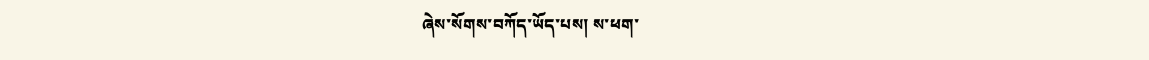ཞེས་སོགས་བཀོད་ཡོད་པས། ས་ཕག་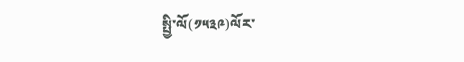སྤྱི་ལོ(༡༥༣༩)ལོར་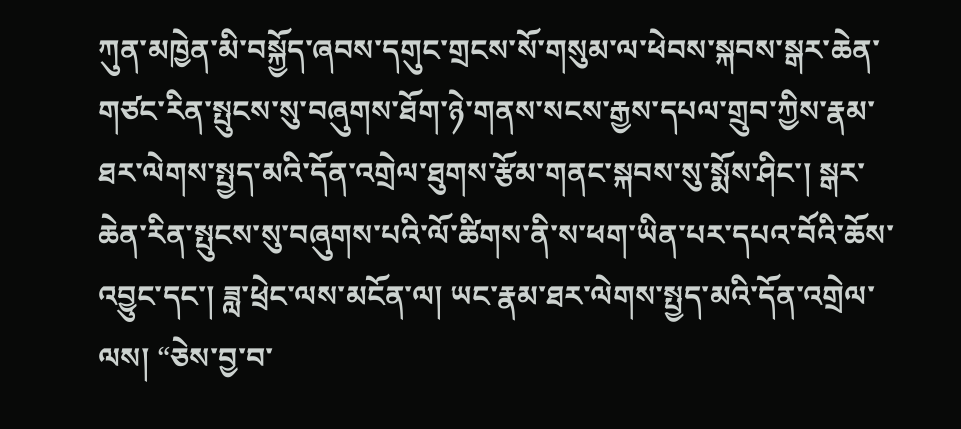ཀུན་མཁྱེན་མི་བསྐྱོད་ཞབས་དགུང་གྲངས་སོ་གསུམ་ལ་ཕེབས་སྐབས་སྒར་ཆེན་གཙང་རིན་སྤུངས་སུ་བཞུགས་ཐོག་ཉེ་གནས་སངས་རྒྱས་དཔལ་གྲུབ་ཀྱིས་རྣམ་ཐར་ལེགས་སྤྱད་མའི་དོན་འགྲེལ་ཐུགས་རྩོམ་གནང་སྐབས་སུ་སྨོས་ཤིང་། སྒར་ཆེན་རིན་སྤུངས་སུ་བཞུགས་པའི་ལོ་ཚིགས་ནི་ས་ཕག་ཡིན་པར་དཔའ་བོའི་ཆོས་འབྱུང་དང་། ཟླ་ཕྲེང་ལས་མངོན་ལ། ཡང་རྣམ་ཐར་ལེགས་སྤྱད་མའི་དོན་འགྲེལ་ལས། “ཅེས་བྱ་བ་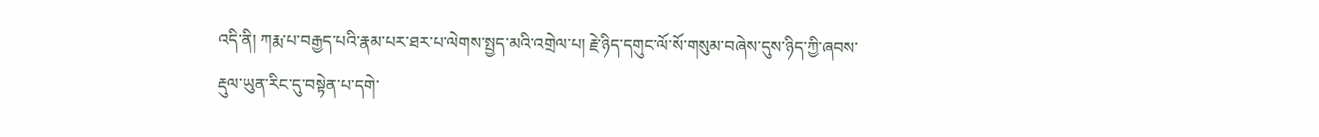འདི་ནི། ཀརྨ་པ་བརྒྱད་པའི་རྣམ་པར་ཐར་པ་ལེགས་སྤྱད་མའི་འགྲེལ་པ། རྗེ་ཉིད་དགུང་ལོ་སོ་གསུམ་བཞེས་དུས་ཉིད་ཀྱི་ཞབས་རྡུལ་ཡུན་རིང་དུ་བསྟེན་པ་དགེ་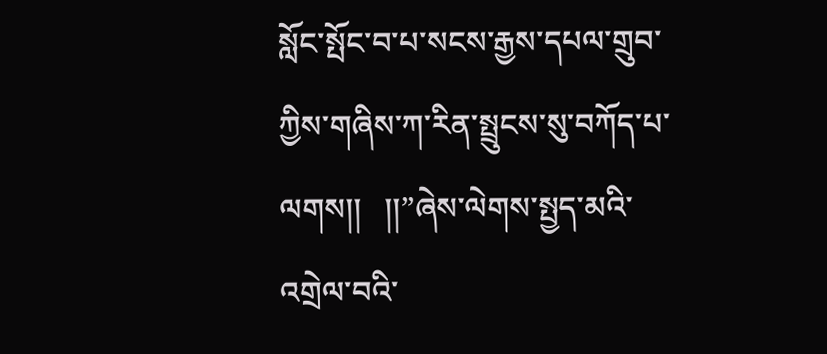སློང་སྤོང་བ་པ་སངས་རྒྱས་དཔལ་གྲུབ་ཀྱིས་གཞིས་ཀ་རིན་སྤྲུངས་སུ་བཀོད་པ་ལགས།།   །།”ཞེས་ལེགས་སྤྱད་མའི་འགྲེལ་བའི་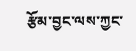རྩོམ་བྱང་ལས་ཀྱང་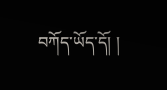བཀོད་ཡོད་དོ། །